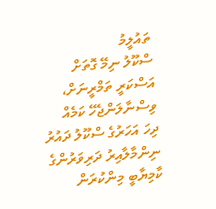ތައުލީމު
ސްކޫލު ނިމޭ ގޮތަށް އަސްކަރީ ތަމްރީނަށް، ވިސްނާލަންޖެހޭ ކަމެއް
ދިހަ އަހަރުގެ ސްކޫލު ދައުރު ނިންމާލާއިރު ދަރިވަރުންގެ ކާމިޔާބީ މިންކުރަން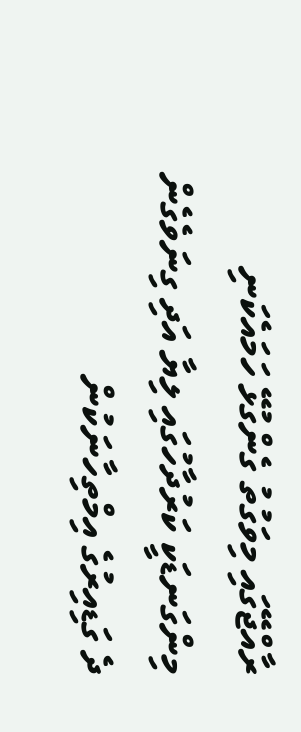ރާއްޖޭގައި މިވަގުތު ގެންގުޅޭ ހަމައެކަނި މިންގަނޑަކީ ކަރުދާހުގައި ލިޔާ އަދި ގިނަވެގެން ދެ ގަޑިއިރުގެ އިމްތިހާނަކުން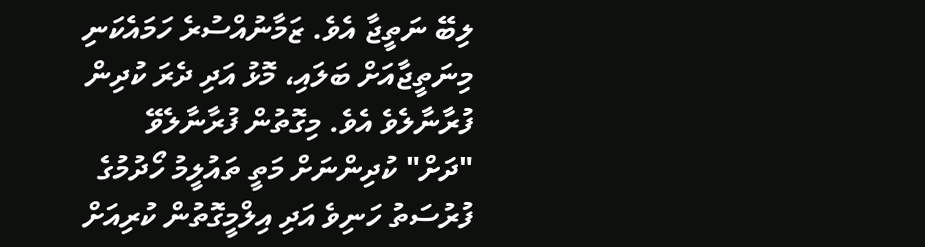ލިބޭ ނަތީޖާ އެވެ. ޒަމާނުއްސުރެ ހަމައެކަނި މިނަތީޖާއަށް ބަލައި، މޮޅު އަދި ދެރަ ކުދިން ފުރާނާލެވެ އެވެ. މިގޮތުން ފުރާނާލެވޭ "ދަށް" ކުދިންނަށް މަތީ ތައުލީމު ހޯދުމުގެ ފުރުސަތު ހަނިވެ އަދި އިލްމީގޮތުން ކުރިއަށް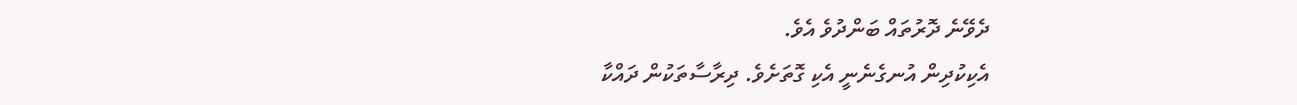ދެވޭނެ ދޮރުތައް ބަންދުވެ އެވެ.
އެކިކުދިން އުނގެނެނީ އެކި ގޮތަށެވެ. ދިރާސާތަކުން ދައްކާ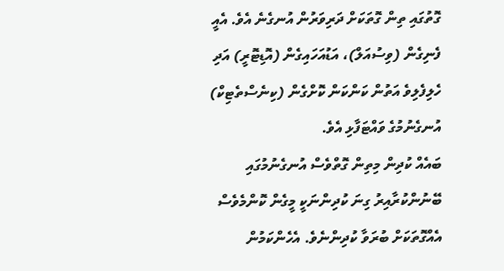ގޮތުގައި ތިން ގޮތަކަށް ދަރިވަރުން އުނގެނެ އެވެ. އެއީ ފެނިގެން (ވިސުއަލް)، އަޑުއަހައިގެން (އޮޑިޓޮރީ) އަދި ހެލިފެލިވެ އަތުން ކަންކަން ކޮށްގެން (ކިނެސްތެޓިކް) އުނގެނުމުގެ ވައްޓަފާޅި އެވެ.
ބައެއް ކުދިން މިތިން ގޮތްވެސް އުނގެނުމުގައި ބޭނުންކުރާއިރު ގިނަ ކުދިންނަކީ މީގެން ކޮންމެވެސް އެއްގޮތަކަށް ބުރަވާ ކުދިންނެވެ. އެހެންކަމުން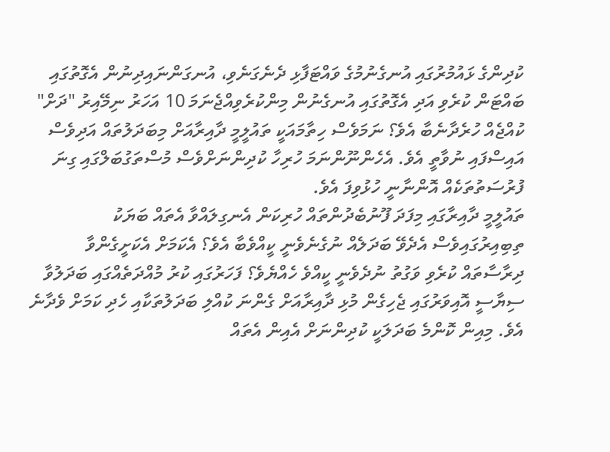ކުދިންގެ ޅައުމުރުގައި އުނގެނުމުގެ ވައްޓަފާޅި ދެނެގަނެވި، އުނގަންނައިދިނުން އެގޮތުގައި ބައްޓަން ކުރެވި އަދި އެގޮތުގައި އުނގެނުން މިންކުރެވިއްޖެނަމަ 10 އަހަރު ނިމޭއިރު "ދަށް" ކުއްޖެއް ހުރެދާނެބާ އެވެ؟ ނަމަވެސް ހިތާމައަކީ ތައުލީމީ ދާއިރާއަށް މިބަދަލުތައް އަދިވެސް އައިސްފައި ނުވާތީ އެވެ. އެހެންނޫންނަމަ ހުރިހާ ކުދިންނަށްވެސް މުސްތަގުބަލްގައި ގިނަ ފުރުސަތުތަކެއް އޮންނާނީ ހުޅުވިފަ އެވެ.
ތައުލީމީ ދާއިރާގައި މިފަދަ ފޫނުބެދުންތައް ހުރިކަން އެނގިލައްވާ އެތައް ބަޔަކު ތިބިއިރުގައިވެސް އެދެވޭ ބަދަލެއް ނުގެނެވެނީ ކީއްވެބާ އެވެ؟ އެކަމަށް އެކަށީގެންވާ ދިރާސާތައް ކުރެވި ވަގުތު ނުދެވެނީ ކީއްވެ ހެއްޔެވެ؟ ފަހަރުގައި ކުރު މުއްދަތެއްގައި ބަދަލުވާ ސިޔާސީ އޮއިވަރުގައި ޖެހިގެން މުޅި ދާއިރާއަށް ގެންނަ ކުއްލި ބަދަލުތަކާއި ހެދި ކަމަށް ވެދާނެ އެވެ. މިއިން ކޮންމެ ބަދަލަކީ ކުދިންނަށް އެއިން އެތައް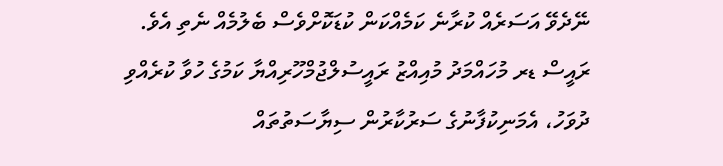ނޭދެވޭ އަސަރެއް ކުރާނެ ކަމެއްކަން ކުޑަކޮށްވެސް ބެލުމެއް ނެތި އެވެ.
ރައީސް ޑރ މުހައްމަދު މުއިއްޒު ރައީސުލްޖުމްހޫރިއްޔާ ކަމުގެ ހުވާ ކުރެއްވި ދުވަހު، އެމަނިކުފާނުގެ ސަރުކާރުން ސިޔާސަތުތައް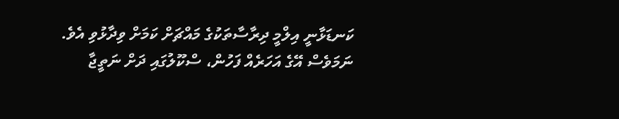ކަނޑަޅާނީ އިލްމީ ދިރާސާތަކުގެ މައްޗަށް ކަމަށް ވިދާޅުވި އެވެ. ނަމަވެސް އޭގެ އަހަރެއް ފަހުން، ސްކޫލުގައި ދަށް ނަތީޖާ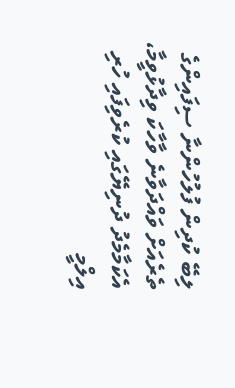ލިބޭ ކުދިން ފުލުހުންނާ ސިފައިންގެ ތެރެއަށް ވައްދަވާނެ ވާހާކަ ވިދާޅުވީމާ، އެކަމާމެދު ދުނިޔޭގައި ކުރެވިފައި ހުރި އިލްމީ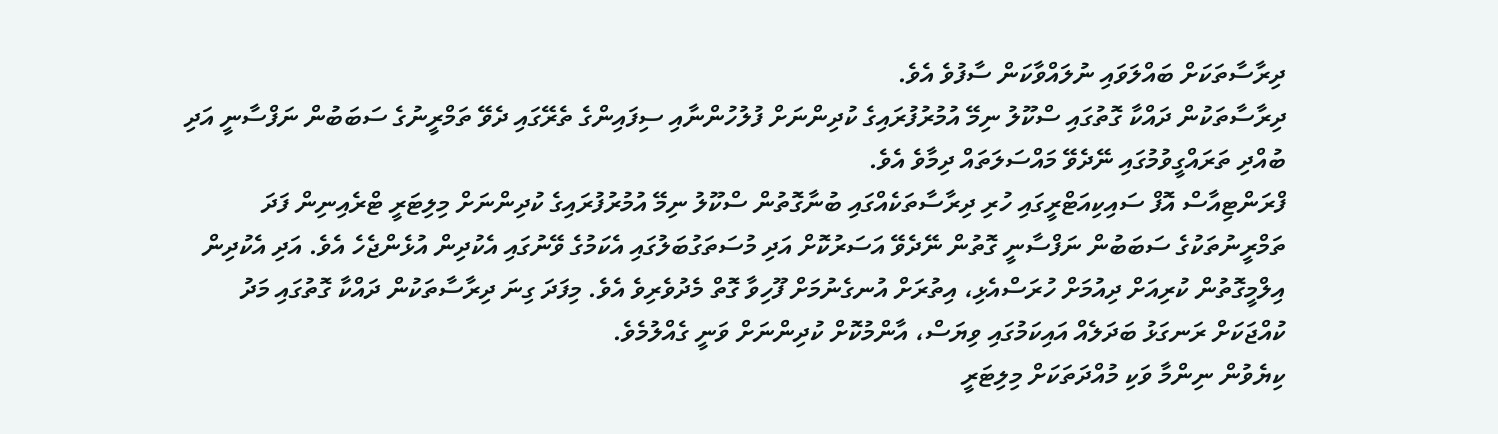ދިރާސާތަކަށް ބައްލަވައި ނުލައްވާކަން ސާފުވެ އެވެ.
ދިރާސާތަކުން ދައްކާ ގޮތުގައި ސްކޫލު ނިމޭ އުމުރުފުރައިގެ ކުދިންނަށް ފުލުހުންނާއި ސިފައިންގެ ތެރޭގައި ދެވޭ ތަމްރީނުގެ ސަބަބުން ނަފްސާނީ އަދި ބުއްދި ތަރައްގީވުމުގައި ނޭދެވޭ މައްސަލަތައް ދިމާވެ އެވެ.
ފްރަންޓިއާސް އޮފް ސައިކިއަޓްރީގައި ހުރި ދިރާސާތަކެއްގައި ބުނާގޮތުން ސްކޫލު ނިމޭ އުމުރުފުރައިގެ ކުދިންނަށް މިލިޓަރީ ޓްރެއިނިން ފަދަ ތަމްރީނުތަކުގެ ސަބަބުން ނަފްސާނީ ގޮތުން ނޭދެވޭ އަސަރުކޮށް އަދި މުސަތަގުބަލުގައި އެކަމުގެ ވޭނުގައި އެކުދިން އުޅެންޖެހެ އެވެ. އަދި އެކުދިން އިލްމީގޮތުން ކުރިއަށް ދިއުމަށް ހުރަސްއެޅި، އިތުރަށް އުނގެނުމަށް ފޫހިވާ ގޮތް މެދުވެރިވެ އެވެ. މިފަދަ ގިނަ ދިރާސާތަކުން ދައްކާ ގޮތުގައި މަދު ކުއްޖަކަށް ރަނގަޅު ބަދަލެއް އައިކަމުގައި ވިޔަސް، އާންމުކޮށް ކުދިންނަށް ވަނީ ގެއްލުމެވެ.
ކިޔެވުން ނިންމާ ވަކި މުއްދަތަކަށް މިލިޓަރީ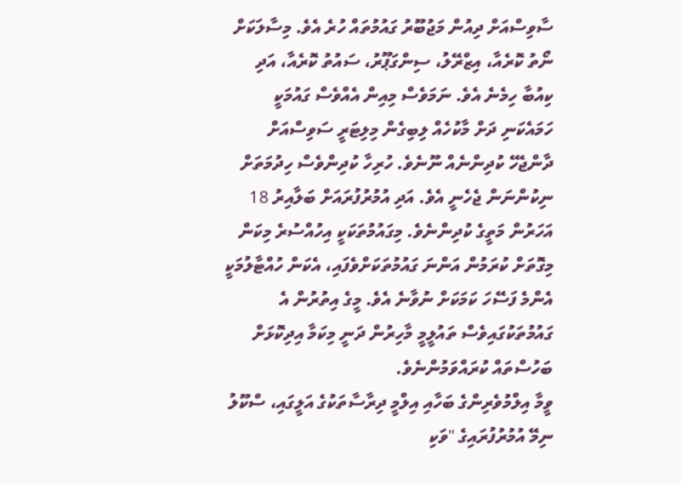ސާވިސްއަށް ދިއުން މަޖުބޫރު ގައުމުތައް ހުރެ އެވެ. މިސާލަކަށް ނޯތު ކޮރެއާ، އިޒްރޭލު، ސިންގަޕޫރު، ސައުތު ކޮރެއާ، އަދި ކިއުބާ ހިމެނެ އެވެ. ނަމަވެސް މިއިން އެއްވެސް ގައުމަކީ ހަމައެކަނި ދަށް މާކުހެއް ލިބިގެން މިލިޓަރީ ސަވިސްއަށް ދާންޖެހޭ ކުދިންނެއް ނޫނެވެ. ހުރިހާ ކުދިންވެސް ހިދުމަތަށް ނިކުންނަން ޖެހެނީ އެވެ. އަދި އުމުރުފުރައަށް ބަލާއިރު 18 އަހަރުން މަތީގެ ކުދިންނެވެ. މިގައުމުތަކަކީ އިހުއްސުރެ މިކަން މިގޮތަށް ކުރަމުން އަންނަ ގައުމުތަކަށްވެފައި، އެކަން ހުއްޓާލުމަކީ އެންމެ ފަސޭހަ ކަމަކަށް ނުވާނެ އެވެ. މީގެ އިތުރުން އެ ގައުމުތަކުގައިވެސް ތައުލީމީ މާހިރުން ދަނީ މިކަމާ އިދިކޮޅަށް ބަހުސްތައް ކުރައްވަމުންނެވެ.
ވީމާ އިލްމުވެރިންގެ ބަހާއި އިލްމީ ދިރާސާތަކުގެ އަލީގައި، ސްކޫލު ނިމޭ އުމުރުފުރައިގެ "ވަކި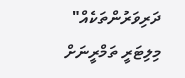ދަރިވަރުންތަކެއް" މިލިޓަރީ ތަމްރީނަށް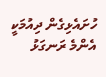ހުށައެޅިގެން ދިއުމަކީ އެންމެ ރަނގަޅު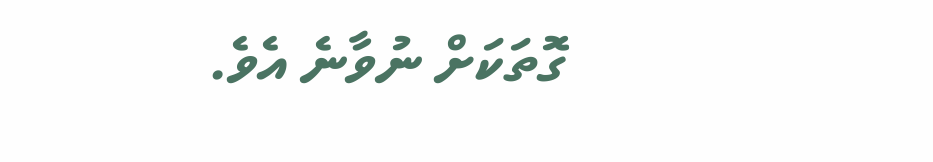ގޮތަކަށް ނުވާނެ އެވެ.